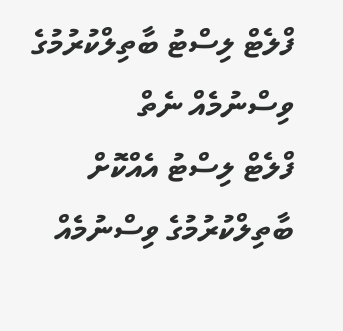ފްލެޓް ލިސްޓު ބާތިލްކުރުމުގެ ވިސްނުމެއް ނެތް
ފްލެޓް ލިސްޓު އެއްކޮށް ބާތިލްކުރުމުގެ ވިސްނުމެއް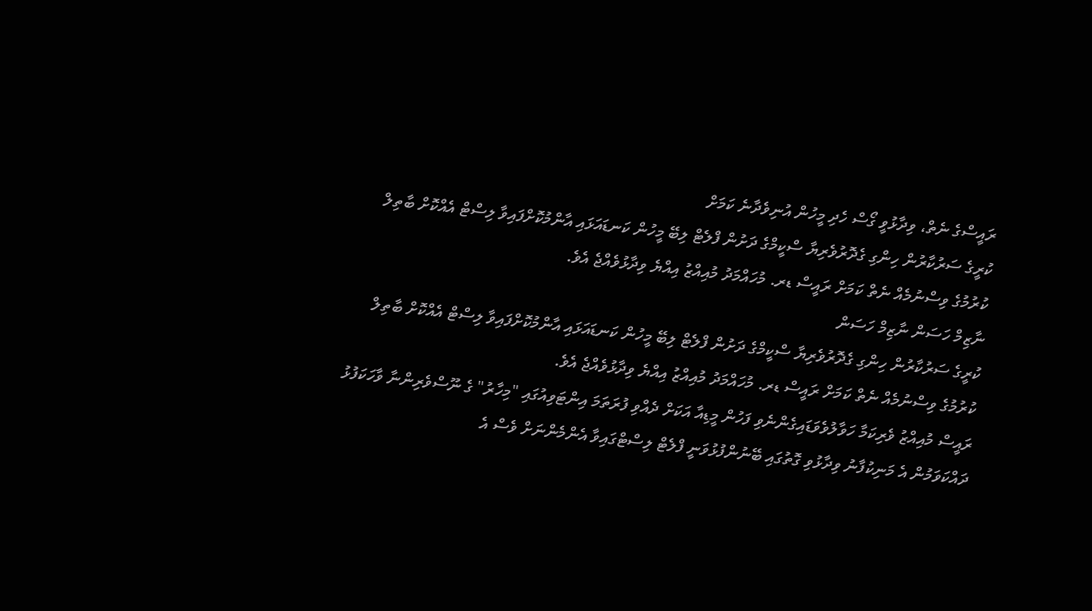ރައީސްގެ ނެތް، ވިދާޅުވީ ގޯސް ހެދި މީހުން އުނިވެދާނެ ކަމަށް
ކުރީގެ ސަރުކާރުން ހިންގި ގެދޮރުވެރިޔާ ސްކީމްގެ ދަށުން ފްލެޓް ލިބޭ މީހުން ކަނޑައަޅައި އާންމުކޮށްފައިވާ ލިސްޓް އެއްކޮށް ބާތިލް ކުރުމުގެ ވިސްނުމެއް ނެތް ކަމަށް ރައީސް ޑރ. މުހައްމަދު މުއިއްޒު އިއްޔެ ވިދާޅުވެއްޖެ އެވެ.
ނާޒިމް ހަސަން ނާޒިމް ހަސަން
ކުރީގެ ސަރުކާރުން ހިންގި ގެދޮރުވެރިޔާ ސްކީމްގެ ދަށުން ފްލެޓް ލިބޭ މީހުން ކަނޑައަޅައި އާންމުކޮށްފައިވާ ލިސްޓް އެއްކޮށް ބާތިލް ކުރުމުގެ ވިސްނުމެއް ނެތް ކަމަށް ރައީސް ޑރ. މުހައްމަދު މުއިއްޒު އިއްޔެ ވިދާޅުވެއްޖެ އެވެ.
ރައީސް މުއިއްޒު ވެރިކަމާ ހަވާލުވެވަޑައިގެންނެވި ފަހުން މީޑިއާ އަކަށް ދެއްވި ފުރަތަމަ އިންޓަވިއުގައި "މިހާރު" ގެ ނޫސްވެރިންނާ ވާހަކަފުޅު ދައްކަވަމުން އެ މަނިކުފާނު ވިދާޅުވި ގޮތުގައި ބޭނުންފުޅުވަނީ ފްލެޓް ލިސްޓްގައިވާ އެންމެންނަށް ވެސް އެ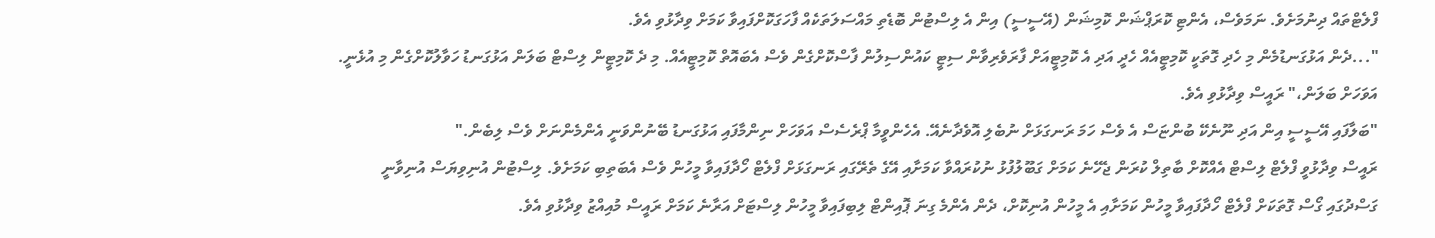ފްލެޓްތައް ދިނުމަށެވެ. ނަމަވެސް، އެންޓި ކޮރަޕްޝަން ކޮމިޝަން (އޭސީސީ) އިން އެ ލިސްޓުން ބޮޑެތި މައްސަލަތަކެއް ފާހަގަކޮށްފައިވާ ކަމަށް ވިދާޅުވި އެވެ.
"...ދެން އަޅުގަނޑުމެން މި ހެދި ގޮތަކީ ކޮމިޓީއެއް ހެދީ އަދި އެ ކޮމިޓީއަށް ފާރަވެރިވާން ސިޓީ ކައުންސިލުން ފާސްކޮށްގެން ވެސް އެބައޮތް ކޮމިޓީއެއް. މި ދެ ކޮމިޓީން ލިސްޓް ބަލަން އަޅުގަނޑު ހަވާލުކޮށްގެން މި އުޅެނީ. އަވަހަށް ބަލަން،" ރައީސް ވިދާޅުވި އެވެ.
"ބަލާފައި އޭސީސީ އިން އަދި ނޫނެކޭ ބުންޏަސް އެ ވެސް ހަމަ ރަނގަޅަށް ނުބެލި އޮވެދާނެއޭ. އެހެންވީމާ ޕްރެސެސް އަވަހަށް ނިންމާފައި އަޅުގަނޑު ބޭނުންވަނީ އެންމެންނަށް ވެސް ލިބެން."
ރައީސް ވިދާޅުވީ ފްލެޓް ލިސްޓް އެއްކޮށް ބާތިލް ކުރަން ޖެހޭނެ ކަމަށް ގަބޫލުފުޅު ނުކުރައްވާ ކަމަށާއި އޭގެ ތެރޭގައި ރަނގަޅަށް ފްލެޓް ހޯދާފައިވާ މީހުން ވެސް އެބަތިބި ކަމަށެވެ. ލިސްޓުން އުނިވިޔަސް އުނިވާނީ ގަސްދުގައި ގޯސް ގޮތަކަށް ފްލެޓް ހޯދާފައިވާ މީހުން ކަމަށާއި އެ މީހުން އުނިކޮށް، ދެން އެންމެ ގިނަ ޕޮއިންޓް ލިބިފައިވާ މީހުން ލިސްޓަށް އަރާނެ ކަމަށް ރައީސް މުއިއްޒު ވިދާޅުވި އެވެ.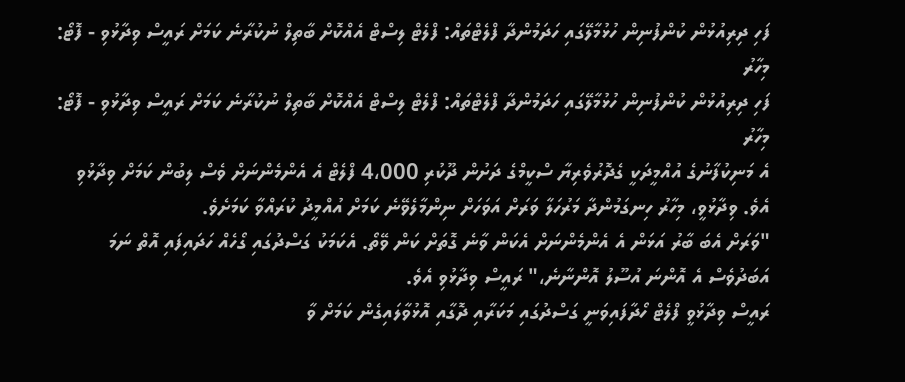ފަހި ދިރިއުޅުން ކުންފުނިން ހުޅުމާލޭގައި ހަދަމުންދާ ފްލެޓްތައް: ފްލެޓް ލިސްޓް އެއްކޮށް ބާތިލް ނުކުރާނެ ކަމަށް ރައީސް ވިދާޅުވި - ފޮޓޯ: މިހާރު
ފަހި ދިރިއުޅުން ކުންފުނިން ހުޅުމާލޭގައި ހަދަމުންދާ ފްލެޓްތައް: ފްލެޓް ލިސްޓް އެއްކޮށް ބާތިލް ނުކުރާނެ ކަމަށް ރައީސް ވިދާޅުވި - ފޮޓޯ: މިހާރު
އެ މަނިކުފާނުގެ އުއްމީދަކީ ގެދޮރުވެރިޔާ ސްކީމްގެ ދަށުން ދޫކުރި 4،000 ފްލެޓް އެ އެންމެންނަށް ވެސް ލިބުން ކަމަށް ވިދާޅުވި އެވެ. ވިދާޅުވީ، މިހާރު ހިނގަމުންދާ މަރުހަލާ ވަރަށް އަވަހަށް ނިންމާލެވޭނެ ކަމަށް އުއްމީދު ކުރައްވާ ކަމަށެވެ.
"ވަރަށް އެބަ ބާރު އަޅަން އެ އެންމެންނަށް އެކަން ވާނެ ގޮތަށް ކަން ވޭތޯ. އެކަމަކު ގަސްދުގައި ގޯހެއް ހަދައިފައި އޮތް ނަމަ އަބަދުވެސް އެ އޮންނަ އުސޫލު އޮންނާނެ،" ރައީސް ވިދާޅުވި އެވެ.
ރައީސް ވިދާޅުވީ ފްލެޓް ހޯދާފައިވަނީ ގަސްދުގައި މަކަރާއި ދޮގާއި އޮޅުވާލައިގެން ކަމަށް ވާ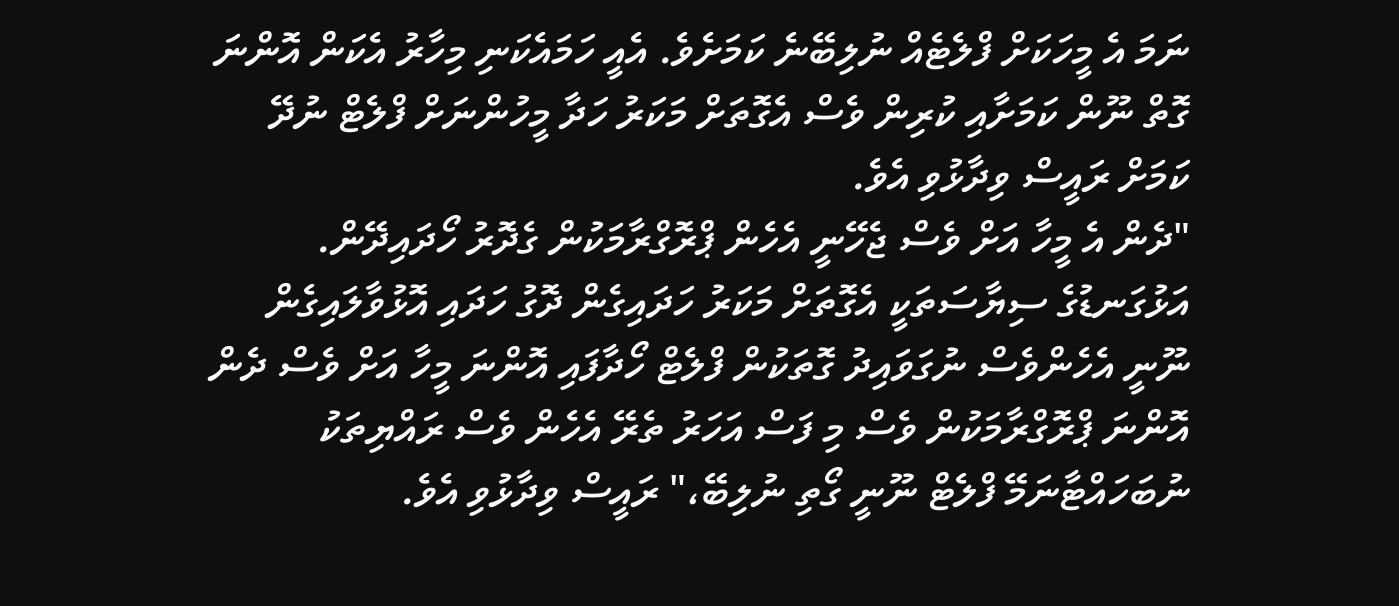ނަމަ އެ މީހަކަށް ފްލެޓެއް ނުލިބޭނެ ކަމަށެވެ. އެއީ ހަމައެކަނި މިހާރު އެކަން އޮންނަ ގޮތް ނޫން ކަމަށާއި ކުރިން ވެސް އެގޮތަށް މަކަރު ހަދާ މީހުންނަށް ފްލެޓް ނުދޭ ކަމަށް ރައީސް ވިދާޅުވި އެވެ.
"ދެން އެ މީހާ އަށް ވެސް ޖެހޭނީ އެހެން ޕްރޮގްރާމަކުން ގެދޮރު ހޯދައިދޭން. އަޅުގަނޑުގެ ސިޔާސަތަކީ އެގޮތަށް މަކަރު ހަދައިގެން ދޮގު ހަދައި އޮޅުވާލައިގެން ނޫނީ އެހެންވެސް ނުގަވައިދު ގޮތަކުން ފްލެޓް ހޯދާފައި އޮންނަ މީހާ އަށް ވެސް ދެން އޮންނަ ޕްރޮގްރާމަކުން ވެސް މި ފަސް އަހަރު ތެރޭ އެހެން ވެސް ރައްޔިތަކު ނުބަހައްޓާނަމޭ ފްލެޓް ނޫނީ ގޯތި ނުލިބޭ،" ރައީސް ވިދާޅުވި އެވެ.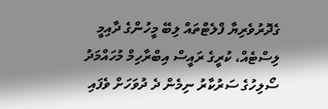ގެދޮރުވެރިޔާ ފްލެޓްތައް ލިބޭ މީހުންގެ ދާއިމީ ލިސްޓެއް، ކުރީގެ ރައީސް އިބްރާހިމް މުހައްމަދު ސޯލިހުގެ ސަރުކާރު ނިމެން ދެ ދުވަހަށް ވެފައި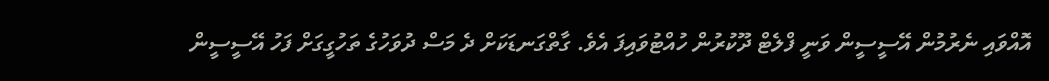އޮއްވައި ނެރުމުން އޭސީސީން ވަނީ ފްލެޓް ދޫކުރުން ހުއްޓުވައިފަ އެވެ. ގާތްގަނޑަކަށް ދެ މަސް ދުވަހުގެ ތަހުގީގަށް ފަހު އޭސީސީން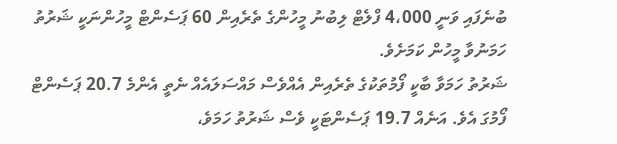ބުނެފައި ވަނީ 4،000 ފްލެޓް ލިބުނު މީހުންގެ ތެރެއިން 60 ޕަސެންޓް މީހުންނަކީ ޝަރުތު ހަމަނުވާ މީހުން ކަމަށެވެ.
ޝަރުތު ހަމަވާ ބާކީ ފޯމުތަކުގެ ތެރެއިން އެއްވެސް މައްސަލައެއް ނެތީ އެންމެ 20.7 ޕަސެންޓް ފޯމުގަ އެވެ. އަނެއް 19.7 ޕަސެންޓަކީ ވެސް ޝަރުތު ހަމަވެ،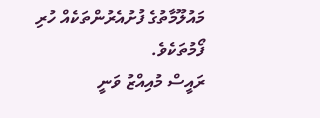މައުލޫމާތުގެ ފުށުއެރުންތަކެއް ހުރި ފޯމުތަކެވެ.
ރައީސް މުއިއްޒު ވަނީ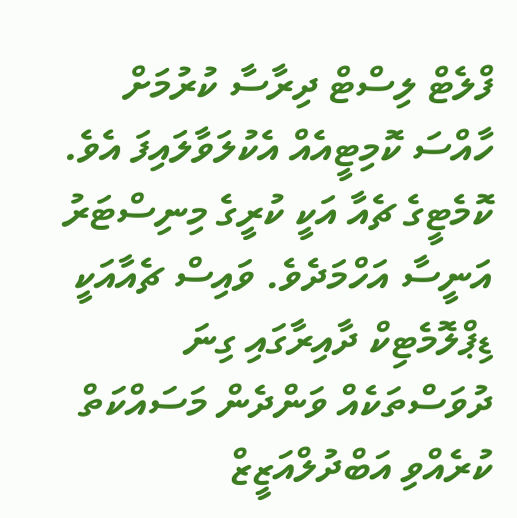ފްލެޓް ލިސްޓް ދިރާސާ ކުރުމަށް ހާއްސަ ކޮމިޓީއެއް އެކުލަވާލައިފަ އެވެ. ކޮމެޓީގެ ޗެއާ އަކީ ކުރީގެ މިނިސްޓަރު އަނީސާ އަހްމަދެވެ. ވައިސް ޗެއާއަކީ ޑިޕްލޮމެޓިކް ދާއިރާގައި ގިނަ ދުވަސްތަކެއް ވަންދެން މަސައްކަތް ކުރެއްވި އަބްދުލްއަޒީޒް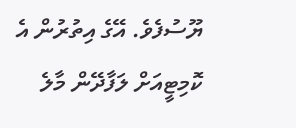ޔޫސުފެވެ. އޭގެ އިތުރުން އެ ކޮމިޓީއަށް ލަފާދޭން މާލެ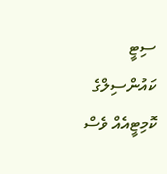ސިޓީ ކައުންސިލްގެ ކޮމިޓީއެއް ވެސް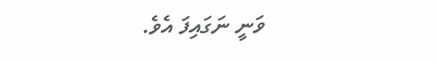ވަނީ ނަގައިފަ އެވެ.